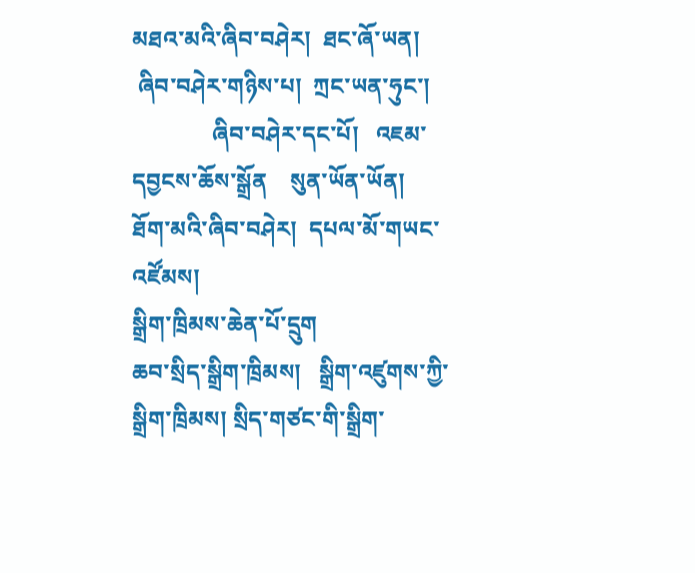མཐའ་མའི་ཞིབ་བཤེར།  ཐང་ཞོ་ཡན།
 ཞིབ་བཤེར་གཉིས་པ།  ཀྲང་ཡན་ཧུང་།
              ཞིབ་བཤེར་དང་པོ།   འཇམ་དབྱངས་ཆོས་སྒྲོན    སུན་ཡོན་ཡོན།
ཐོག་མའི་ཞིབ་བཤེར།  དཔལ་མོ་གཡང་འཛོམས།
སྒྲིག་ཁྲིམས་ཆེན་པོ་དྲུག
ཆབ་སྲིད་སྒྲིག་ཁྲིམས།   སྒྲིག་འཛུགས་ཀྱི་སྒྲིག་ཁྲིམས། སྲིད་གཙང་གི་སྒྲིག་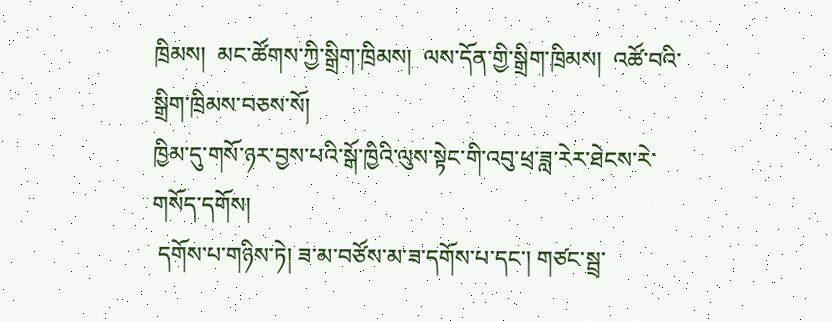ཁྲིམས།  མང་ཚོགས་ཀྱི་སྒྲིག་ཁྲིམས།  ལས་དོན་གྱི་སྒྲིག་ཁྲིམས།  འཚོ་བའི་སྒྲིག་ཁྲིམས་བཅས་སོ།
ཁྱིམ་དུ་གསོ་ཉར་བྱས་པའི་སྒོ་ཁྱིའི་ལུས་སྟེང་གི་འབུ་ཕྲ་ཟླ་རེར་ཐེངས་རེ་གསོད་དགོས།
 དགོས་པ་གཉིས་ཏེ། ཟ་མ་བཙོས་མ་ཟ་དགོས་པ་དང་། གཙང་སྦྲ་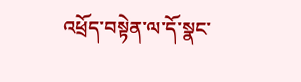འཕྲོད་བསྟེན་ལ་དོ་སྣང་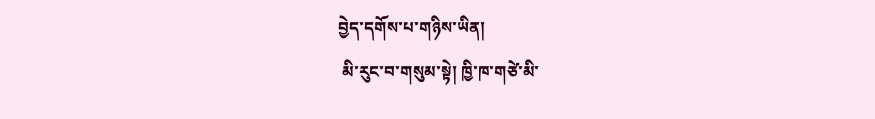བྱེད་དགོས་པ་གཉིས་ཡིན།
 མི་རུང་བ་གསུམ་སྟེ། ཁྱི་ཁ་གཙེ་མི་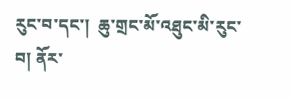རུང་བ་དང་།  ཆུ་གྲང་མོ་འཐུང་མི་རུང་བ། ནོར་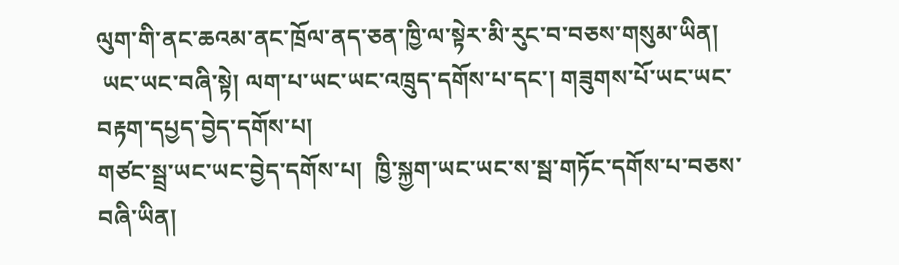ལུག་གི་ནང་ཆའམ་ནང་ཁྲོལ་ནད་ཅན་ཁྱི་ལ་སྟེར་མི་རུང་བ་བཅས་གསུམ་ཡིན།
 ཡང་ཡང་བཞི་སྟེ། ལག་པ་ཡང་ཡང་འཁྲུད་དགོས་པ་དང་། གཟུགས་པོ་ཡང་ཡང་བརྟག་དཔྱད་བྱེད་དགོས་པ།
གཙང་སྦྲ་ཡང་ཡང་བྱེད་དགོས་པ།  ཁྱི་སྐྱག་ཡང་ཡང་ས་སྦ་གཏོང་དགོས་པ་བཅས་བཞི་ཡིན།